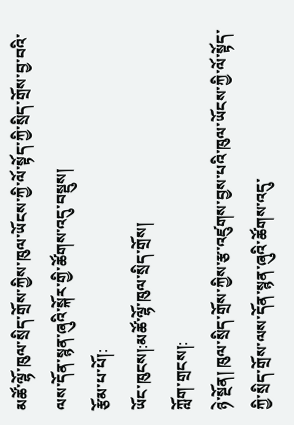མཚོ་ལྷོ་ཁུལ་སྲིད་གྲོས་ཀྱིས་ཁུལ་ཡོངས་ཀྱི་ལོ་སྟོད་ཀྱི་སྲིད་གྲོས་བྱ་བའི་ལས་དོན་སྙན་ཞུའི་སྐོར་གྱི་ཚོགས་འདུ་བསྡུས།
རྩོམ་པ་པོ།:
ཡོང་ཁུངས།:མཚོ་ལྷོ་ཁུལ་སྲིད་གྲོས།
ཀློག་གྲངས།:
ཉེ་སྔོན། ཁུལ་སྲིད་གྲོས་ཀྱིས་རྩ་འཛུགས་བྱས་པའི་ཁུལ་ཡོངས་ཀྱི་ལོ་སྟོད་ཀྱི་སྲིད་གྲོས་ལས་དོན་སྙན་ཞུའི་ཚོགས་འདུ་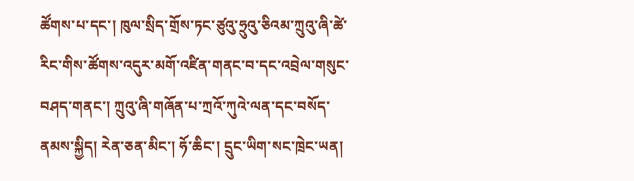ཚོགས་པ་དང་། ཁུལ་སྲིད་གྲོས་ཏང་ཙུའུ་ཧྲུའུ་ཅིའམ་ཀྲུའུ་ཞི་ཚེ་རིང་གིས་ཚོགས་འདུར་མགོ་འཛིན་གནང་བ་དང་འབྲེལ་གསུང་བཤད་གནང་། ཀྲུའུ་ཞི་གཞོན་པ་ཀྲའོ་ཀུའེ་ལན་དང་བསོད་ནམས་སྐྱིད། རེན་ཅན་མིང་། ཧོ་ཆིང་། དྲུང་ཡིག་སང་ཁྲེང་ཡན།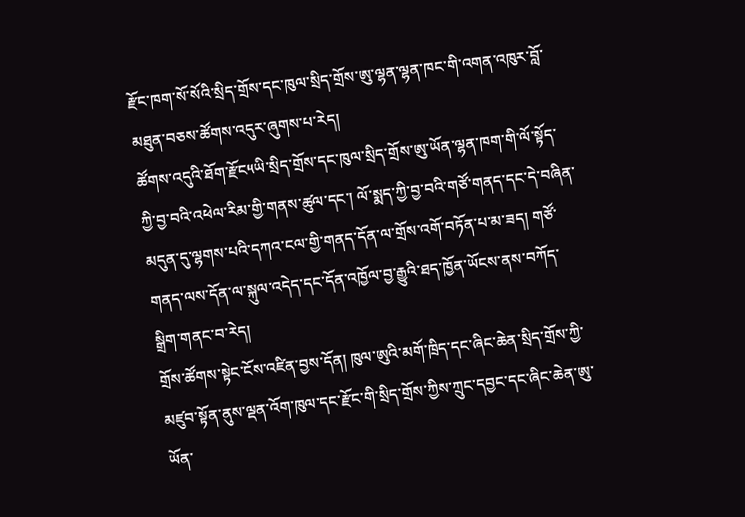རྫོང་ཁག་སོ་སོའི་སྲིད་གྲོས་དང་ཁུལ་སྲིད་གྲོས་ཨུ་ལྷན་ལྷན་ཁང་གི་འགན་འཁུར་བློ་མཐུན་བཅས་ཚོགས་འདུར་ཞུགས་པ་རེད།
ཚོགས་འདུའི་ཐོག་རྫོང༥ཡི་སྲིད་གྲོས་དང་ཁུལ་སྲིད་གྲོས་ཨུ་ཡོན་ལྷན་ཁག་གི་ལོ་སྟོད་ཀྱི་བྱ་བའི་འཕེལ་རིམ་གྱི་གནས་ཚུལ་དང་། ལོ་སྨད་ཀྱི་བྱ་བའི་གཙོ་གནད་དང་དེ་བཞིན་མདུན་དུ་ལྷགས་པའི་དཀའ་ངལ་གྱི་གནད་དོན་ལ་གྲོས་འགོ་བཏོན་པ་མ་ཟད། གཙོ་གནད་ལས་དོན་ལ་སྐུལ་འདེད་དང་དོན་འཁྱོལ་བྱ་རྒྱུའི་ཐད་ཁྱོན་ཡོངས་ནས་བཀོད་སྒྲིག་གནང་བ་རེད།
གྲོས་ཚོགས་སྟེང་ངོས་འཛིན་བྱས་དོན། ཁུལ་ཨུའི་མགོ་ཁྲིད་དང་ཞིང་ཆེན་སྲིད་གྲོས་ཀྱི་མཛུབ་སྟོན་ནུས་ལྡན་འོག་ཁུལ་དང་རྫོང་གི་སྲིད་གྲོས་ཀྱིས་ཀྲུང་དབྱང་དང་ཞིང་ཆེན་ཨུ་ཡོན་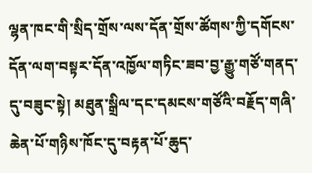ལྷན་ཁང་གི་སྲིད་གྲོས་ལས་དོན་གྲོས་ཚོགས་ཀྱི་དགོངས་དོན་ལག་བསྟར་དོན་འཁྱོལ་གཏིང་ཟབ་བྱ་རྒྱུ་གཙོ་གནད་དུ་བཟུང་སྟེ། མཐུན་སྒྲིལ་དང་དམངས་གཙོའི་བརྗོད་གཞི་ཆེན་པོ་གཉིས་ཁོང་དུ་བརྟན་པོ་ཆུད་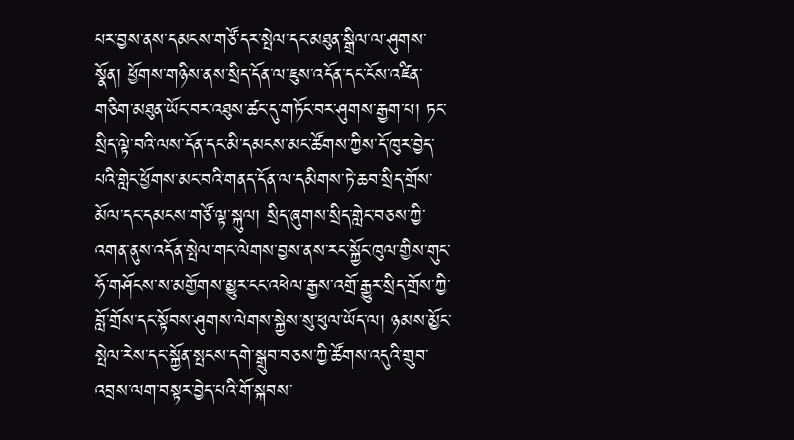པར་བྱས་ནས་དམངས་གཙོ་དར་སྤེལ་དང་མཐུན་སྒྲིལ་ལ་ཤུགས་སྣོན། ཕྱོགས་གཉིས་ནས་སྲིད་དོན་ལ་ཇུས་འདོན་དང་ངོས་འཛིན་གཅིག་མཐུན་ཡོང་བར་འཐུས་ཚང་དུ་གཏོང་བར་ཤུགས་རྒྱག་པ། ཏང་སྲིད་ལྟེ་བའི་ལས་དོན་དང་མི་དམངས་མང་ཚོགས་ཀྱིས་དོ་ཁུར་བྱེད་པའི་གླེང་ཕྱོགས་མང་བའི་གནད་དོན་ལ་དམིགས་ཏེ་ཆབ་སྲིད་གྲོས་མོལ་དང་དམངས་གཙོ་ལྟ་སྐུལ། སྲིད་ཞུགས་སྲིད་གླེང་བཅས་ཀྱི་འགན་ནུས་འདོན་སྤེལ་གང་ལེགས་བྱས་ནས་རང་སྐྱོང་ཁུལ་གྱིས་གུང་ཧོ་གཤོངས་ས་མགྱོགས་མྱུར་ངང་འཕེལ་རྒྱས་འགྲོ་རྒྱུར་སྲིད་གྲོས་ཀྱི་བློ་གྲོས་དང་སྟོབས་ཤུགས་ལེགས་སྐྱེས་སུ་ཕུལ་ཡོད་ལ། ཉམས་མྱོང་སྤེལ་རེས་དང་སྐྱོན་སྤངས་དགེ་སྒྲུབ་བཅས་ཀྱི་ཚོགས་འདུའི་གྲུབ་འབྲས་ལག་བསྟར་བྱེད་པའི་གོ་སྐབས་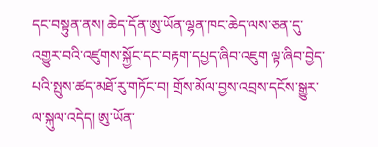དང་བསྟུན་ནས། ཆེད་དོན་ཨུ་ཡོན་ལྷན་ཁང་ཆེད་ལས་ཅན་དུ་འགྱུར་བའི་འཛུགས་སྐྱོང་དང་བརྟག་དཔྱད་ཞིབ་འཇུག ལྟ་ཞིབ་བྱེད་པའི་སྤུས་ཚད་མཐོ་རུ་གཏོང་བ། གྲོས་མོལ་བྱས་འབྲས་དངོས་སྒྱུར་ལ་སྐུལ་འདེད། ཨུ་ཡོན་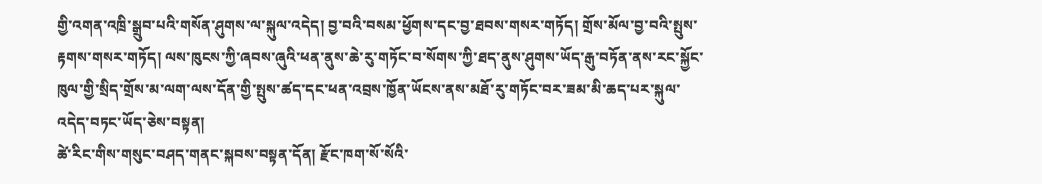གྱི་འགན་འཁྲི་སྒྲུབ་པའི་གསོན་ཤུགས་ལ་སྐུལ་འདེད། བྱ་བའི་བསམ་ཕྱོགས་དང་བྱ་ཐབས་གསར་གཏོད། གྲོས་མོལ་བྱ་བའི་སྤུས་རྟགས་གསར་གཏོད། ལས་ཁུངས་ཀྱི་ཞབས་ཞུའི་ཕན་ནུས་ཆེ་རུ་གཏོང་བ་སོགས་ཀྱི་ཐད་ནུས་ཤུགས་ཡོད་རྒུ་བཏོན་ནས་རང་སྐྱོང་ཁུལ་གྱི་སྲིད་གྲོས་མ་ལག་ལས་དོན་གྱི་སྤུས་ཚད་དང་ཕན་འབྲས་ཁྱོན་ཡོངས་ནས་མཐོ་རུ་གཏོང་བར་ཟམ་མི་ཆད་པར་སྐུལ་འདེད་བཏང་ཡོད་ཅེས་བསྟན།
ཚེ་རིང་གིས་གསུང་བཤད་གནང་སྐབས་བསྟན་དོན། རྫོང་ཁག་སོ་སོའི་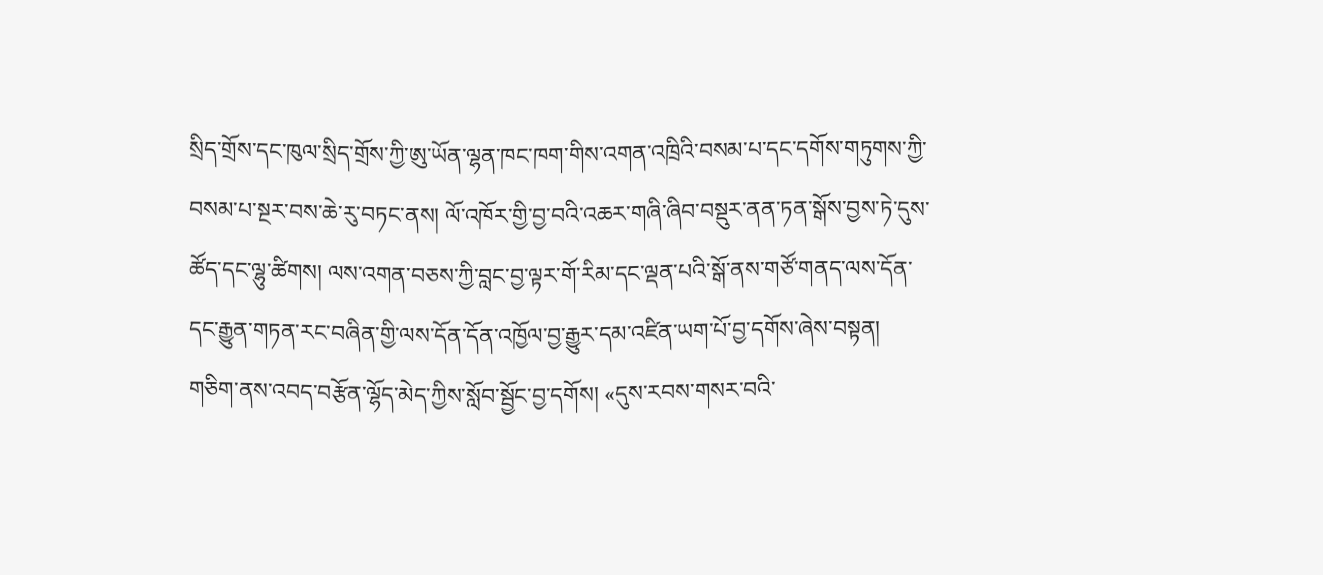སྲིད་གྲོས་དང་ཁུལ་སྲིད་གྲོས་ཀྱི་ཨུ་ཡོན་ལྷན་ཁང་ཁག་གིས་འགན་འཁྲིའི་བསམ་པ་དང་དགོས་གཏུགས་ཀྱི་བསམ་པ་སྔར་བས་ཆེ་རུ་བཏང་ནས། ལོ་འཁོར་གྱི་བྱ་བའི་འཆར་གཞི་ཞིབ་བསྡུར་ནན་ཏན་སྒོས་བྱས་ཏེ་དུས་ཚོད་དང་ལྷུ་ཚིགས། ལས་འགན་བཅས་ཀྱི་བླང་བྱ་ལྟར་གོ་རིམ་དང་ལྡན་པའི་སྒོ་ནས་གཙོ་གནད་ལས་དོན་དང་རྒྱུན་གཏན་རང་བཞིན་གྱི་ལས་དོན་དོན་འཁྱོལ་བྱ་རྒྱུར་དམ་འཛིན་ཡག་པོ་བྱ་དགོས་ཞེས་བསྟན།
གཅིག་ནས་འབད་བརྩོན་ལྷོད་མེད་ཀྱིས་སློབ་སྦྱོང་བྱ་དགོས། «དུས་རབས་གསར་བའི་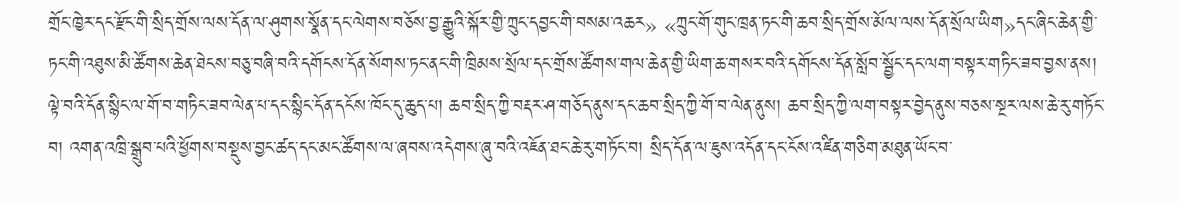གྲོང་ཁྱེར་དང་རྫོང་གི་སྲིད་གྲོས་ལས་དོན་ལ་ཤུགས་སྣོན་དང་ལེགས་བཅོས་བྱ་རྒྱུའི་སྐོར་གྱི་ཀྲུང་དབྱང་གི་བསམ་འཆར» «ཀྲུང་གོ་གུང་ཁྲན་ཏང་གི་ཆབ་སྲིད་གྲོས་མོལ་ལས་དོན་སྲོལ་ཡིག»དང་ཞིང་ཆེན་གྱི་ཏང་གི་འཐུས་མི་ཚོགས་ཆེན་ཐེངས་བཅུ་བཞི་བའི་དགོངས་དོན་སོགས་ཏང་ནང་གི་ཁྲིམས་སྲོལ་དང་གྲོས་ཚོགས་གལ་ཆེན་གྱི་ཡིག་ཆ་གསར་བའི་དགོངས་དོན་སློབ་སྦྱོང་དང་ལག་བསྟར་གཏིང་ཟབ་བྱས་ནས། ལྟེ་བའི་དོན་སྙིང་ལ་གོ་བ་གཏིང་ཟབ་ལེན་པ་དང་སྙིང་དོན་དངོས་ཁོང་དུ་ཆུད་པ། ཆབ་སྲིད་ཀྱི་བརྡར་ཤ་གཅོད་ནུས་དང་ཆབ་སྲིད་ཀྱི་གོ་བ་ལེན་ནུས། ཆབ་སྲིད་ཀྱི་ལག་བསྟར་བྱེད་ནུས་བཅས་སྔར་ལས་ཆེ་རུ་གཏོང་བ། འགན་འཁྲི་སྒྲུབ་པའི་ཕྱོགས་བསྡུས་བྱང་ཚད་དང་མང་ཚོགས་ལ་ཞབས་འདེགས་ཞུ་བའི་འཇོན་ཐང་ཆེ་རུ་གཏོང་བ། སྲིད་དོན་ལ་ཇུས་འདོན་དང་ངོས་འཛིན་གཅིག་མཐུན་ཡོང་བ་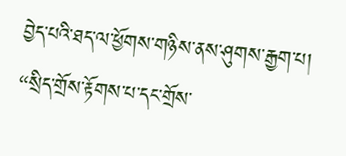བྱེད་པའི་ཐད་ལ་ཕྱོགས་གཉིས་ནས་ཤུགས་རྒྱག་པ། “སྲིད་གྲོས་རྟོགས་པ་དང་གྲོས་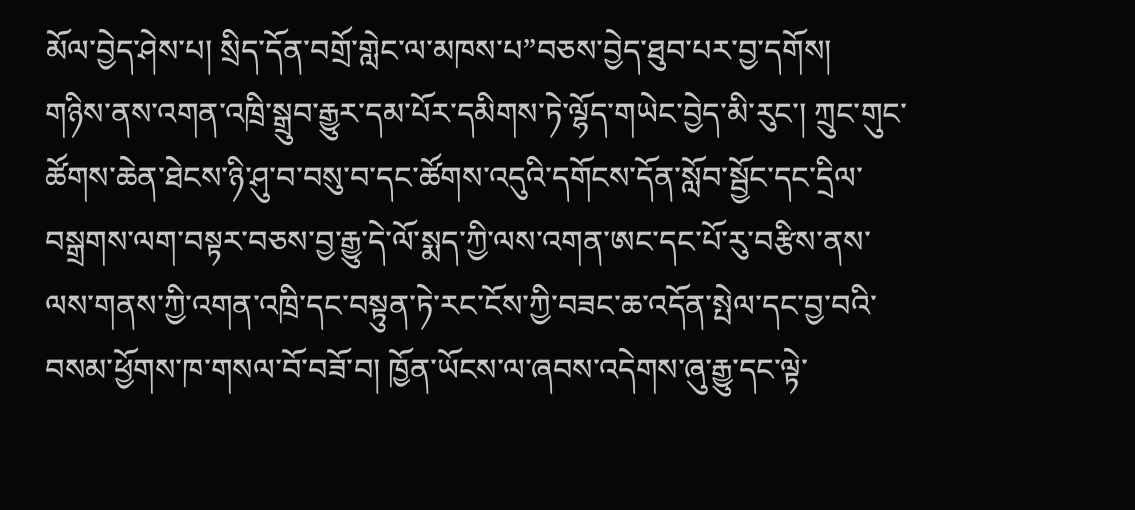མོལ་བྱེད་ཤེས་པ། སྲིད་དོན་བགྲོ་གླེང་ལ་མཁས་པ”བཅས་བྱེད་ཐུབ་པར་བྱ་དགོས།
གཉིས་ནས་འགན་འཁྲི་སྒྲུབ་རྒྱུར་དམ་པོར་དམིགས་ཏེ་ལྷོད་གཡེང་བྱེད་མི་རུང་། ཀྲུང་གུང་ཚོགས་ཆེན་ཐེངས་ཉི་ཤུ་བ་བསུ་བ་དང་ཚོགས་འདུའི་དགོངས་དོན་སློབ་སྦྱོང་དང་དྲིལ་བསྒྲགས་ལག་བསྟར་བཅས་བྱ་རྒྱུ་དེ་ལོ་སྨད་ཀྱི་ལས་འགན་ཨང་དང་པོ་རུ་བརྩིས་ནས་ལས་གནས་ཀྱི་འགན་འཁྲི་དང་བསྟུན་ཏེ་རང་ངོས་ཀྱི་བཟང་ཆ་འདོན་སྤེལ་དང་བྱ་བའི་བསམ་ཕྱོགས་ཁ་གསལ་བོ་བཟོ་བ། ཁྱོན་ཡོངས་ལ་ཞབས་འདེགས་ཞུ་རྒྱུ་དང་ལྟེ་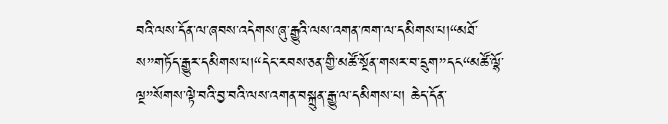བའི་ལས་དོན་ལ་ཞབས་འདེགས་ཞུ་རྒྱུའི་ལས་འགན་ཁག་ལ་དམིགས་པ།“མཐོ་ས”གཏོད་རྒྱུར་དམིགས་པ།“དེང་རབས་ཅན་གྱི་མཚོ་སྔོན་གསར་བ་དྲུག”དང“མཚོ་ལྷོ་ལྔ”སོགས་ལྟེ་བའི་བྱ་བའི་ལས་འགན་བསྐྲུན་རྒྱུ་ལ་དམིགས་པ། ཆེད་དོན་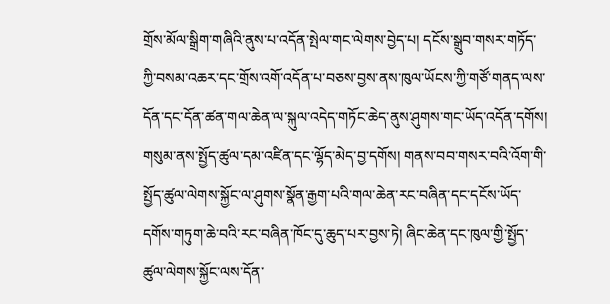གྲོས་མོལ་སྒྲིག་གཞིའི་ནུས་པ་འདོན་སྤེལ་གང་ལེགས་བྱེད་པ། དངོས་སྒྲུབ་གསར་གཏོད་ཀྱི་བསམ་འཆར་དང་གྲོས་འགོ་འདོན་པ་བཅས་བྱས་ནས་ཁུལ་ཡོངས་ཀྱི་གཙོ་གནད་ལས་དོན་དང་དོན་ཚན་གལ་ཆེན་ལ་སྐུལ་འདེད་གཏོང་ཆེད་ནུས་ཤུགས་གང་ཡོད་འདོན་དགོས།
གསུམ་ནས་སྤྱོད་ཚུལ་དམ་འཛིན་དང་ལྷོད་མེད་བྱ་དགོས། གནས་བབ་གསར་བའི་འོག་གི་སྤྱོད་ཚུལ་ལེགས་སྐྱོང་ལ་ཤུགས་སྣོན་རྒྱག་པའི་གལ་ཆེན་རང་བཞིན་དང་དངོས་ཡོད་དགོས་གཏུག་ཆེ་བའི་རང་བཞིན་ཁོང་དུ་ཆུད་པར་བྱས་ཏེ། ཞིང་ཆེན་དང་ཁུལ་གྱི་སྤྱོད་ཚུལ་ལེགས་སྐྱོང་ལས་དོན་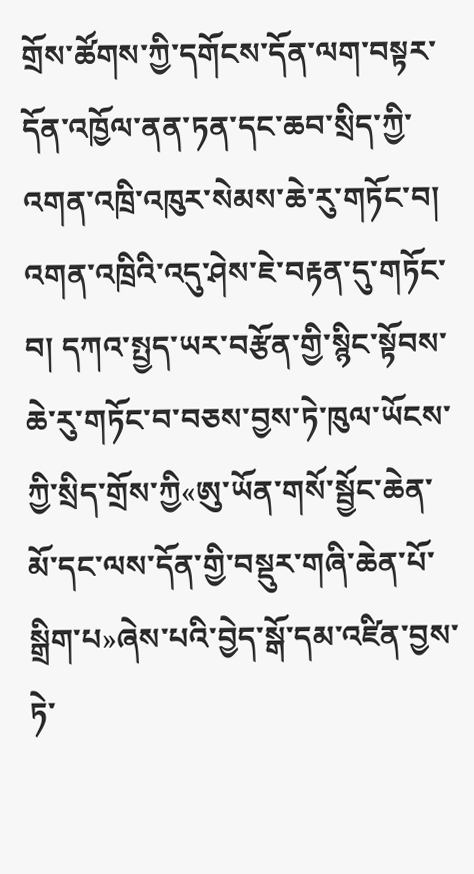གྲོས་ཚོགས་ཀྱི་དགོངས་དོན་ལག་བསྟར་དོན་འཁྱོལ་ནན་ཏན་དང་ཆབ་སྲིད་ཀྱི་འགན་འཁྲི་འཁུར་སེམས་ཆེ་རུ་གཏོང་བ། འགན་འཁྲིའི་འདུ་ཤེས་ཇེ་བརྟན་དུ་གཏོང་བ། དཀའ་སྤྱད་ཡར་བརྩོན་གྱི་སྙིང་སྟོབས་ཆེ་རུ་གཏོང་བ་བཅས་བྱས་ཏེ་ཁུལ་ཡོངས་ཀྱི་སྲིད་གྲོས་ཀྱི«ཨུ་ཡོན་གསོ་སྦྱོང་ཆེན་མོ་དང་ལས་དོན་གྱི་བསྡུར་གཞི་ཆེན་པོ་སྒྲིག་པ»ཞེས་པའི་བྱེད་སྒོ་དམ་འཛིན་བྱས་ཏེ་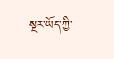སྔར་ཡོད་ཀྱི་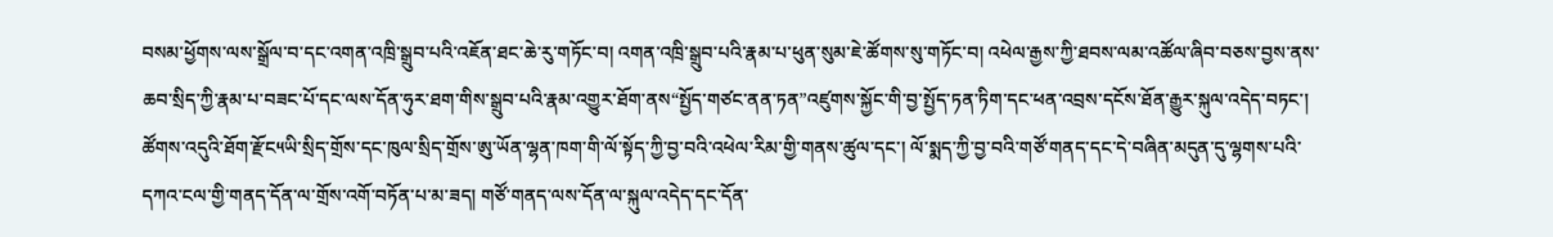བསམ་ཕྱོགས་ལས་སྒྲོལ་བ་དང་འགན་འཁྲི་སྒྲུབ་པའི་འཇོན་ཐང་ཆེ་རུ་གཏོང་བ། འགན་འཁྲི་སྒྲུབ་པའི་རྣམ་པ་ཕུན་སུམ་ཇེ་ཚོགས་སུ་གཏོང་བ། འཕེལ་རྒྱས་ཀྱི་ཐབས་ལམ་འཚོལ་ཞིབ་བཅས་བྱས་ནས་ཆབ་སྲིད་ཀྱི་རྣམ་པ་བཟང་པོ་དང་ལས་དོན་ཧུར་ཐག་གིས་སྒྲུབ་པའི་རྣམ་འགྱུར་ཐོག་ནས“སྤྱོད་གཙང་ནན་ཏན”འཛུགས་སྐྱོང་གི་བྱ་སྤྱོད་ཏན་ཏིག་དང་ཕན་འབྲས་དངོས་ཐོན་རྒྱུར་སྐུལ་འདེད་བཏང་།
ཚོགས་འདུའི་ཐོག་རྫོང༥ཡི་སྲིད་གྲོས་དང་ཁུལ་སྲིད་གྲོས་ཨུ་ཡོན་ལྷན་ཁག་གི་ལོ་སྟོད་ཀྱི་བྱ་བའི་འཕེལ་རིམ་གྱི་གནས་ཚུལ་དང་། ལོ་སྨད་ཀྱི་བྱ་བའི་གཙོ་གནད་དང་དེ་བཞིན་མདུན་དུ་ལྷགས་པའི་དཀའ་ངལ་གྱི་གནད་དོན་ལ་གྲོས་འགོ་བཏོན་པ་མ་ཟད། གཙོ་གནད་ལས་དོན་ལ་སྐུལ་འདེད་དང་དོན་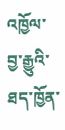འཁྱོལ་བྱ་རྒྱུའི་ཐད་ཁྱོན་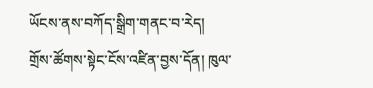ཡོངས་ནས་བཀོད་སྒྲིག་གནང་བ་རེད།
གྲོས་ཚོགས་སྟེང་ངོས་འཛིན་བྱས་དོན། ཁུལ་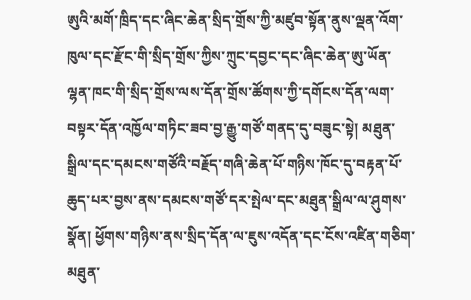ཨུའི་མགོ་ཁྲིད་དང་ཞིང་ཆེན་སྲིད་གྲོས་ཀྱི་མཛུབ་སྟོན་ནུས་ལྡན་འོག་ཁུལ་དང་རྫོང་གི་སྲིད་གྲོས་ཀྱིས་ཀྲུང་དབྱང་དང་ཞིང་ཆེན་ཨུ་ཡོན་ལྷན་ཁང་གི་སྲིད་གྲོས་ལས་དོན་གྲོས་ཚོགས་ཀྱི་དགོངས་དོན་ལག་བསྟར་དོན་འཁྱོལ་གཏིང་ཟབ་བྱ་རྒྱུ་གཙོ་གནད་དུ་བཟུང་སྟེ། མཐུན་སྒྲིལ་དང་དམངས་གཙོའི་བརྗོད་གཞི་ཆེན་པོ་གཉིས་ཁོང་དུ་བརྟན་པོ་ཆུད་པར་བྱས་ནས་དམངས་གཙོ་དར་སྤེལ་དང་མཐུན་སྒྲིལ་ལ་ཤུགས་སྣོན། ཕྱོགས་གཉིས་ནས་སྲིད་དོན་ལ་ཇུས་འདོན་དང་ངོས་འཛིན་གཅིག་མཐུན་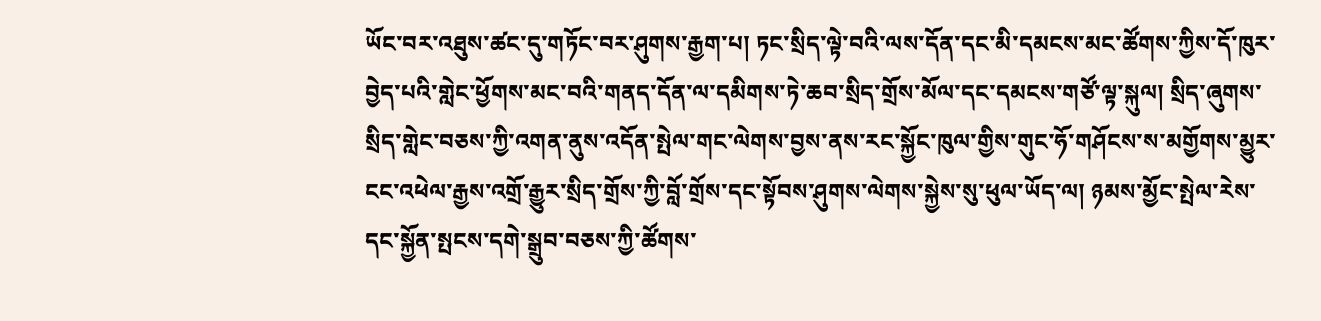ཡོང་བར་འཐུས་ཚང་དུ་གཏོང་བར་ཤུགས་རྒྱག་པ། ཏང་སྲིད་ལྟེ་བའི་ལས་དོན་དང་མི་དམངས་མང་ཚོགས་ཀྱིས་དོ་ཁུར་བྱེད་པའི་གླེང་ཕྱོགས་མང་བའི་གནད་དོན་ལ་དམིགས་ཏེ་ཆབ་སྲིད་གྲོས་མོལ་དང་དམངས་གཙོ་ལྟ་སྐུལ། སྲིད་ཞུགས་སྲིད་གླེང་བཅས་ཀྱི་འགན་ནུས་འདོན་སྤེལ་གང་ལེགས་བྱས་ནས་རང་སྐྱོང་ཁུལ་གྱིས་གུང་ཧོ་གཤོངས་ས་མགྱོགས་མྱུར་ངང་འཕེལ་རྒྱས་འགྲོ་རྒྱུར་སྲིད་གྲོས་ཀྱི་བློ་གྲོས་དང་སྟོབས་ཤུགས་ལེགས་སྐྱེས་སུ་ཕུལ་ཡོད་ལ། ཉམས་མྱོང་སྤེལ་རེས་དང་སྐྱོན་སྤངས་དགེ་སྒྲུབ་བཅས་ཀྱི་ཚོགས་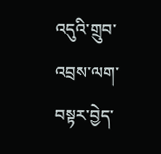འདུའི་གྲུབ་འབྲས་ལག་བསྟར་བྱེད་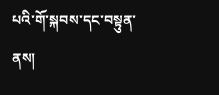པའི་གོ་སྐབས་དང་བསྟུན་ནས།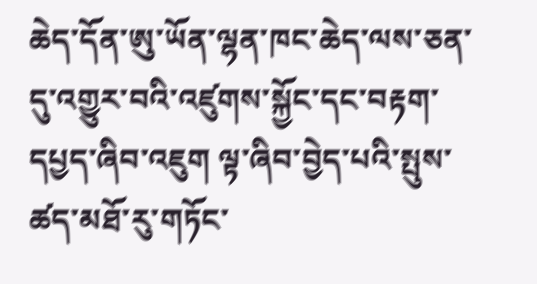ཆེད་དོན་ཨུ་ཡོན་ལྷན་ཁང་ཆེད་ལས་ཅན་དུ་འགྱུར་བའི་འཛུགས་སྐྱོང་དང་བརྟག་དཔྱད་ཞིབ་འཇུག ལྟ་ཞིབ་བྱེད་པའི་སྤུས་ཚད་མཐོ་རུ་གཏོང་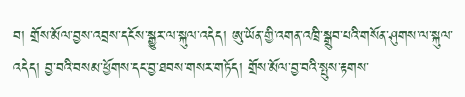བ། གྲོས་མོལ་བྱས་འབྲས་དངོས་སྒྱུར་ལ་སྐུལ་འདེད། ཨུ་ཡོན་གྱི་འགན་འཁྲི་སྒྲུབ་པའི་གསོན་ཤུགས་ལ་སྐུལ་འདེད། བྱ་བའི་བསམ་ཕྱོགས་དང་བྱ་ཐབས་གསར་གཏོད། གྲོས་མོལ་བྱ་བའི་སྤུས་རྟགས་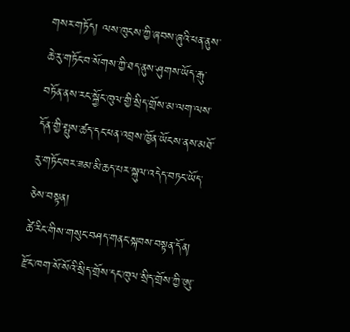གསར་གཏོད། ལས་ཁུངས་ཀྱི་ཞབས་ཞུའི་ཕན་ནུས་ཆེ་རུ་གཏོང་བ་སོགས་ཀྱི་ཐད་ནུས་ཤུགས་ཡོད་རྒུ་བཏོན་ནས་རང་སྐྱོང་ཁུལ་གྱི་སྲིད་གྲོས་མ་ལག་ལས་དོན་གྱི་སྤུས་ཚད་དང་ཕན་འབྲས་ཁྱོན་ཡོངས་ནས་མཐོ་རུ་གཏོང་བར་ཟམ་མི་ཆད་པར་སྐུལ་འདེད་བཏང་ཡོད་ཅེས་བསྟན།
ཚེ་རིང་གིས་གསུང་བཤད་གནང་སྐབས་བསྟན་དོན། རྫོང་ཁག་སོ་སོའི་སྲིད་གྲོས་དང་ཁུལ་སྲིད་གྲོས་ཀྱི་ཨུ་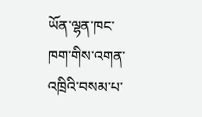ཡོན་ལྷན་ཁང་ཁག་གིས་འགན་འཁྲིའི་བསམ་པ་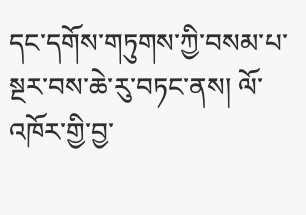དང་དགོས་གཏུགས་ཀྱི་བསམ་པ་སྔར་བས་ཆེ་རུ་བཏང་ནས། ལོ་འཁོར་གྱི་བྱ་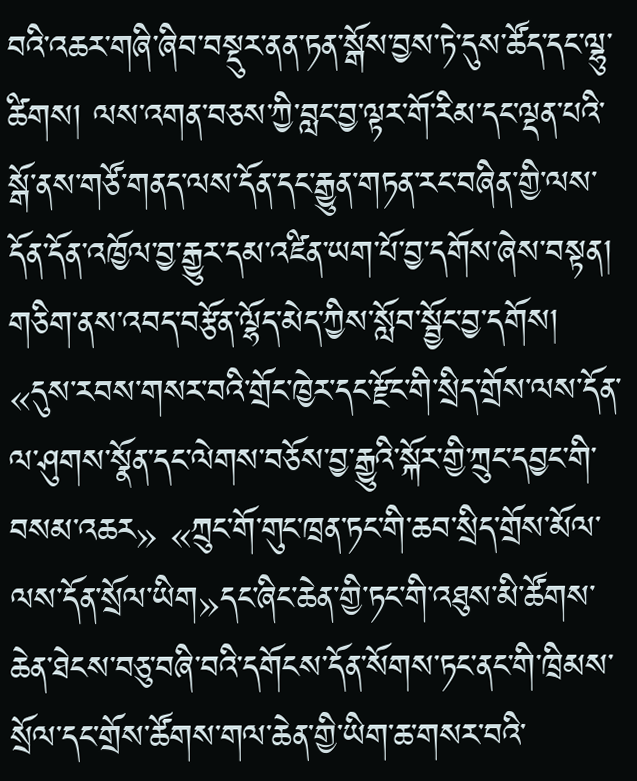བའི་འཆར་གཞི་ཞིབ་བསྡུར་ནན་ཏན་སྒོས་བྱས་ཏེ་དུས་ཚོད་དང་ལྷུ་ཚིགས། ལས་འགན་བཅས་ཀྱི་བླང་བྱ་ལྟར་གོ་རིམ་དང་ལྡན་པའི་སྒོ་ནས་གཙོ་གནད་ལས་དོན་དང་རྒྱུན་གཏན་རང་བཞིན་གྱི་ལས་དོན་དོན་འཁྱོལ་བྱ་རྒྱུར་དམ་འཛིན་ཡག་པོ་བྱ་དགོས་ཞེས་བསྟན།
གཅིག་ནས་འབད་བརྩོན་ལྷོད་མེད་ཀྱིས་སློབ་སྦྱོང་བྱ་དགོས། «དུས་རབས་གསར་བའི་གྲོང་ཁྱེར་དང་རྫོང་གི་སྲིད་གྲོས་ལས་དོན་ལ་ཤུགས་སྣོན་དང་ལེགས་བཅོས་བྱ་རྒྱུའི་སྐོར་གྱི་ཀྲུང་དབྱང་གི་བསམ་འཆར» «ཀྲུང་གོ་གུང་ཁྲན་ཏང་གི་ཆབ་སྲིད་གྲོས་མོལ་ལས་དོན་སྲོལ་ཡིག»དང་ཞིང་ཆེན་གྱི་ཏང་གི་འཐུས་མི་ཚོགས་ཆེན་ཐེངས་བཅུ་བཞི་བའི་དགོངས་དོན་སོགས་ཏང་ནང་གི་ཁྲིམས་སྲོལ་དང་གྲོས་ཚོགས་གལ་ཆེན་གྱི་ཡིག་ཆ་གསར་བའི་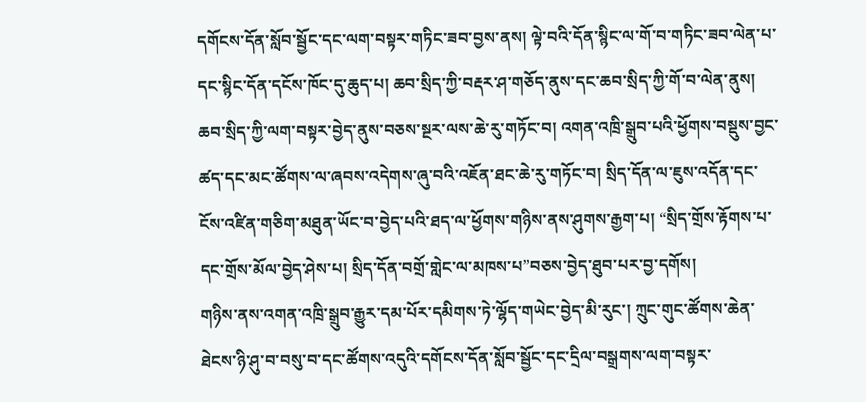དགོངས་དོན་སློབ་སྦྱོང་དང་ལག་བསྟར་གཏིང་ཟབ་བྱས་ནས། ལྟེ་བའི་དོན་སྙིང་ལ་གོ་བ་གཏིང་ཟབ་ལེན་པ་དང་སྙིང་དོན་དངོས་ཁོང་དུ་ཆུད་པ། ཆབ་སྲིད་ཀྱི་བརྡར་ཤ་གཅོད་ནུས་དང་ཆབ་སྲིད་ཀྱི་གོ་བ་ལེན་ནུས། ཆབ་སྲིད་ཀྱི་ལག་བསྟར་བྱེད་ནུས་བཅས་སྔར་ལས་ཆེ་རུ་གཏོང་བ། འགན་འཁྲི་སྒྲུབ་པའི་ཕྱོགས་བསྡུས་བྱང་ཚད་དང་མང་ཚོགས་ལ་ཞབས་འདེགས་ཞུ་བའི་འཇོན་ཐང་ཆེ་རུ་གཏོང་བ། སྲིད་དོན་ལ་ཇུས་འདོན་དང་ངོས་འཛིན་གཅིག་མཐུན་ཡོང་བ་བྱེད་པའི་ཐད་ལ་ཕྱོགས་གཉིས་ནས་ཤུགས་རྒྱག་པ། “སྲིད་གྲོས་རྟོགས་པ་དང་གྲོས་མོལ་བྱེད་ཤེས་པ། སྲིད་དོན་བགྲོ་གླེང་ལ་མཁས་པ”བཅས་བྱེད་ཐུབ་པར་བྱ་དགོས།
གཉིས་ནས་འགན་འཁྲི་སྒྲུབ་རྒྱུར་དམ་པོར་དམིགས་ཏེ་ལྷོད་གཡེང་བྱེད་མི་རུང་། ཀྲུང་གུང་ཚོགས་ཆེན་ཐེངས་ཉི་ཤུ་བ་བསུ་བ་དང་ཚོགས་འདུའི་དགོངས་དོན་སློབ་སྦྱོང་དང་དྲིལ་བསྒྲགས་ལག་བསྟར་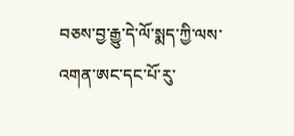བཅས་བྱ་རྒྱུ་དེ་ལོ་སྨད་ཀྱི་ལས་འགན་ཨང་དང་པོ་རུ་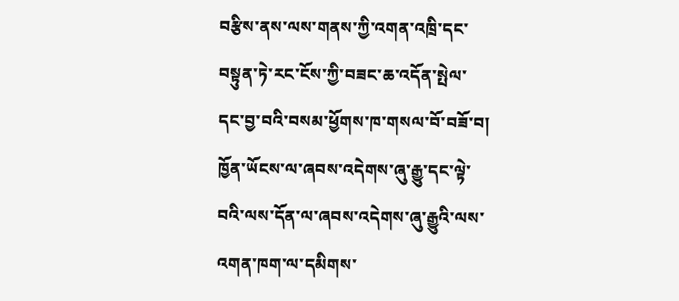བརྩིས་ནས་ལས་གནས་ཀྱི་འགན་འཁྲི་དང་བསྟུན་ཏེ་རང་ངོས་ཀྱི་བཟང་ཆ་འདོན་སྤེལ་དང་བྱ་བའི་བསམ་ཕྱོགས་ཁ་གསལ་བོ་བཟོ་བ། ཁྱོན་ཡོངས་ལ་ཞབས་འདེགས་ཞུ་རྒྱུ་དང་ལྟེ་བའི་ལས་དོན་ལ་ཞབས་འདེགས་ཞུ་རྒྱུའི་ལས་འགན་ཁག་ལ་དམིགས་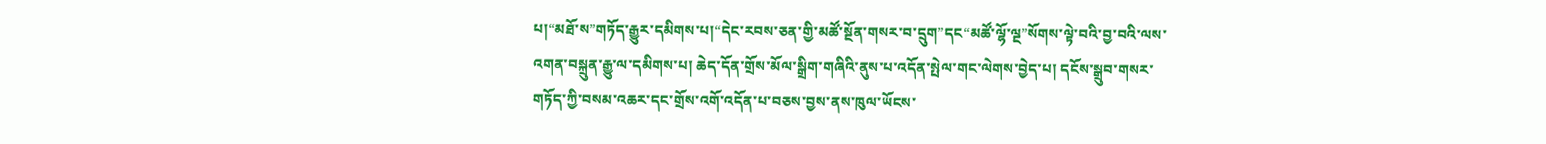པ།“མཐོ་ས”གཏོད་རྒྱུར་དམིགས་པ།“དེང་རབས་ཅན་གྱི་མཚོ་སྔོན་གསར་བ་དྲུག”དང“མཚོ་ལྷོ་ལྔ”སོགས་ལྟེ་བའི་བྱ་བའི་ལས་འགན་བསྐྲུན་རྒྱུ་ལ་དམིགས་པ། ཆེད་དོན་གྲོས་མོལ་སྒྲིག་གཞིའི་ནུས་པ་འདོན་སྤེལ་གང་ལེགས་བྱེད་པ། དངོས་སྒྲུབ་གསར་གཏོད་ཀྱི་བསམ་འཆར་དང་གྲོས་འགོ་འདོན་པ་བཅས་བྱས་ནས་ཁུལ་ཡོངས་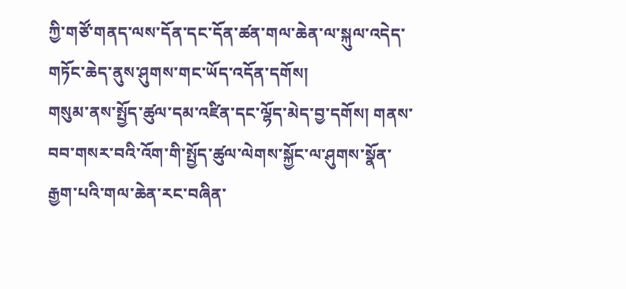ཀྱི་གཙོ་གནད་ལས་དོན་དང་དོན་ཚན་གལ་ཆེན་ལ་སྐུལ་འདེད་གཏོང་ཆེད་ནུས་ཤུགས་གང་ཡོད་འདོན་དགོས།
གསུམ་ནས་སྤྱོད་ཚུལ་དམ་འཛིན་དང་ལྷོད་མེད་བྱ་དགོས། གནས་བབ་གསར་བའི་འོག་གི་སྤྱོད་ཚུལ་ལེགས་སྐྱོང་ལ་ཤུགས་སྣོན་རྒྱག་པའི་གལ་ཆེན་རང་བཞིན་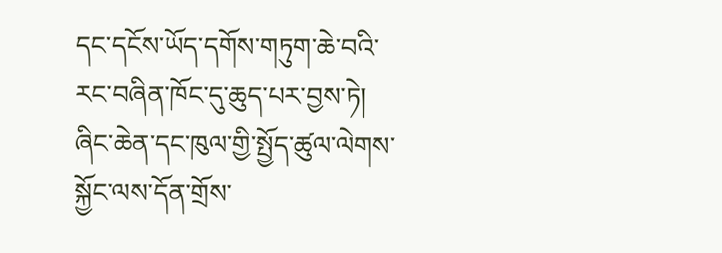དང་དངོས་ཡོད་དགོས་གཏུག་ཆེ་བའི་རང་བཞིན་ཁོང་དུ་ཆུད་པར་བྱས་ཏེ། ཞིང་ཆེན་དང་ཁུལ་གྱི་སྤྱོད་ཚུལ་ལེགས་སྐྱོང་ལས་དོན་གྲོས་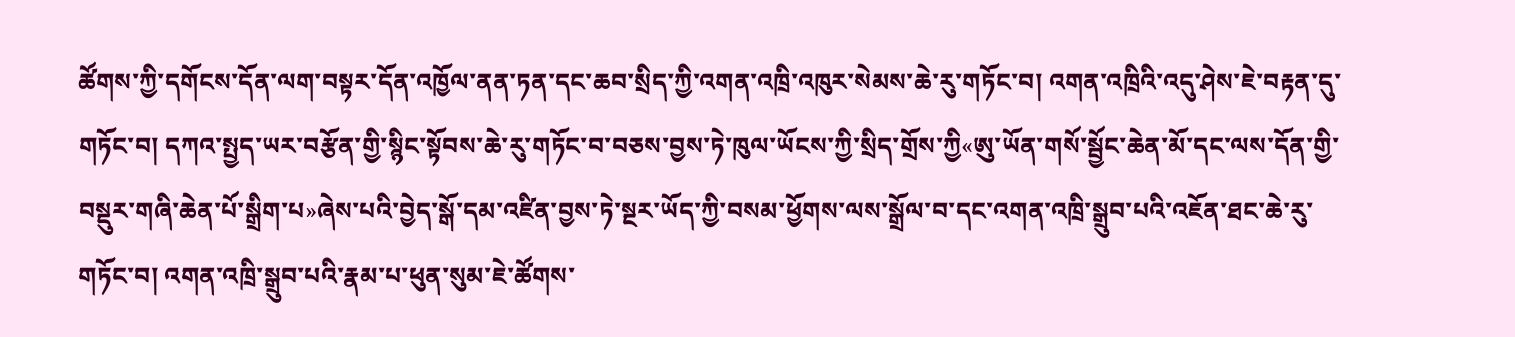ཚོགས་ཀྱི་དགོངས་དོན་ལག་བསྟར་དོན་འཁྱོལ་ནན་ཏན་དང་ཆབ་སྲིད་ཀྱི་འགན་འཁྲི་འཁུར་སེམས་ཆེ་རུ་གཏོང་བ། འགན་འཁྲིའི་འདུ་ཤེས་ཇེ་བརྟན་དུ་གཏོང་བ། དཀའ་སྤྱད་ཡར་བརྩོན་གྱི་སྙིང་སྟོབས་ཆེ་རུ་གཏོང་བ་བཅས་བྱས་ཏེ་ཁུལ་ཡོངས་ཀྱི་སྲིད་གྲོས་ཀྱི«ཨུ་ཡོན་གསོ་སྦྱོང་ཆེན་མོ་དང་ལས་དོན་གྱི་བསྡུར་གཞི་ཆེན་པོ་སྒྲིག་པ»ཞེས་པའི་བྱེད་སྒོ་དམ་འཛིན་བྱས་ཏེ་སྔར་ཡོད་ཀྱི་བསམ་ཕྱོགས་ལས་སྒྲོལ་བ་དང་འགན་འཁྲི་སྒྲུབ་པའི་འཇོན་ཐང་ཆེ་རུ་གཏོང་བ། འགན་འཁྲི་སྒྲུབ་པའི་རྣམ་པ་ཕུན་སུམ་ཇེ་ཚོགས་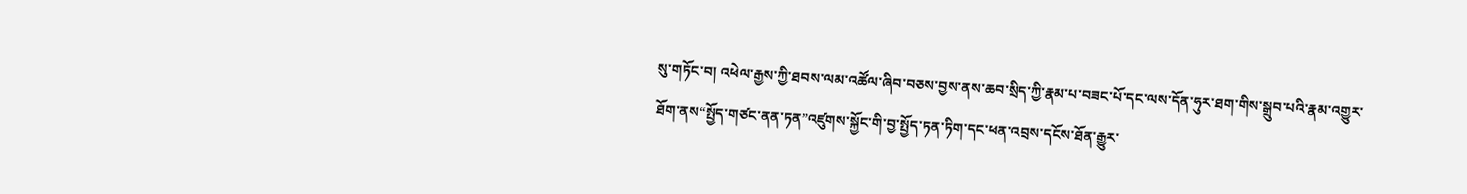སུ་གཏོང་བ། འཕེལ་རྒྱས་ཀྱི་ཐབས་ལམ་འཚོལ་ཞིབ་བཅས་བྱས་ནས་ཆབ་སྲིད་ཀྱི་རྣམ་པ་བཟང་པོ་དང་ལས་དོན་ཧུར་ཐག་གིས་སྒྲུབ་པའི་རྣམ་འགྱུར་ཐོག་ནས“སྤྱོད་གཙང་ནན་ཏན”འཛུགས་སྐྱོང་གི་བྱ་སྤྱོད་ཏན་ཏིག་དང་ཕན་འབྲས་དངོས་ཐོན་རྒྱུར་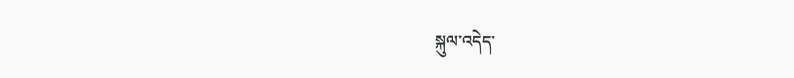སྐུལ་འདེད་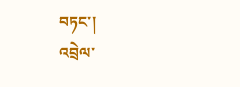བཏང་།
འབྲེལ་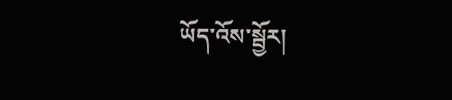ཡོད་འོས་སྦྱོར།